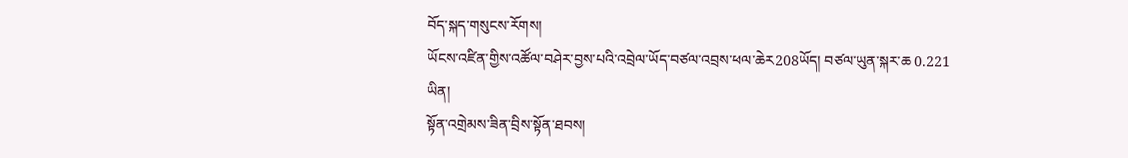བོད་སྐད་གསུངས་རོགས།
ཡོངས་འཛིན་གྱིས་འཚོལ་བཤེར་བྱས་པའི་འབྲེལ་ཡོད་བཙལ་འབྲས་ཕལ་ཆེར208ཡོད། བཙལ་ཡུན་སྐར་ཆ 0.221
ཡིན།
སྟོན་འགྲེམས་ཟིན་བྲིས་སྟོན་ཐབས།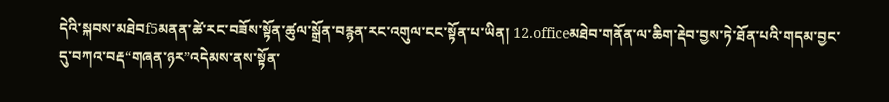དེའི་སྐབས་མཐེབf5མནན་ཚེ་རང་བཟོས་སྟོན་ཚུལ་སྒྲོན་བརྙན་རང་འགུལ་ངང་སྟོན་པ་ཡིན། 12.officeམཐེབ་གནོན་ལ་ཆིག་རྡེབ་བྱས་ཏེ་ཐོན་པའི་གདམ་བྱང་དུ་བཀའ་བརྡ“གཞན་ཉར”འདེམས་ནས་སྟོན་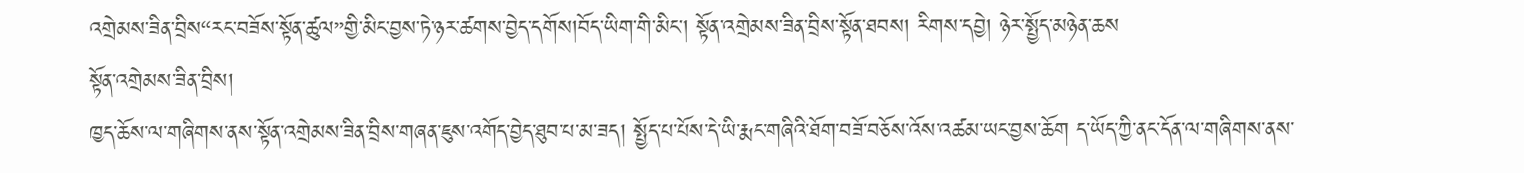འགྲེམས་ཟིན་བྲིས“རང་བཟོས་སྟོན་ཚུལ”གྱི་མིང་བྱས་ཏེ་ཉར་ཚགས་བྱེད་དགོས།བོད་ཡིག་གི་མིང་། སྟོན་འགྲེམས་ཟིན་བྲིས་སྟོན་ཐབས། རིགས་དབྱེ། ཉེར་སྤྱོད་མཉེན་ཆས
སྟོན་འགྲེམས་ཟིན་བྲིས།
ཁྱད་ཆོས་ལ་གཞིགས་ནས་སྟོན་འགྲེམས་ཟིན་བྲིས་གཞན་ཇུས་འགོད་བྱེད་ཐུབ་པ་མ་ཟད། སྤྱོད་པ་པོས་དེ་ཡི་རྨང་གཞིའི་ཐོག་བཟོ་བཅོས་འོས་འཚམ་ཡང་བྱས་ཆོག ད་ཡོད་ཀྱི་ནང་དོན་ལ་གཞིགས་ནས་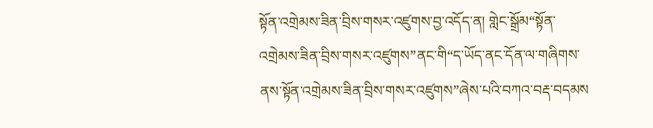སྟོན་འགྲེམས་ཟིན་བྲིས་གསར་འཛུགས་བྱ་འདོད་ན། གླེང་སྒྲོམ“སྟོན་འགྲེམས་ཟིན་བྲིས་གསར་འཛུགས”ནང་གི“ད་ཡོད་ནང་དོན་ལ་གཞིགས་ནས་སྟོན་འགྲེམས་ཟིན་བྲིས་གསར་འཛུགས”ཞེས་པའི་བཀའ་བརྡ་བདམས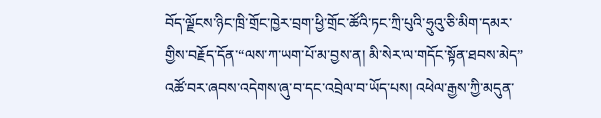བོད་ལྗོངས་ཉིང་ཁྲི་གྲོང་ཁྱེར་བྲག་ཕྱི་གྲོང་ཚོའི་ཏང་ཀྲི་པུའི་ཧྲུའུ་ཅི་མིག་དམར་གྱིས་བརྗོད་དོན་“ལས་ཀ་ཡག་པོ་མ་བྱས་ན། མི་སེར་ལ་གདོང་སྟོན་ཐབས་མེད”
འཚོ་བར་ཞབས་འདེགས་ཞུ་བ་དང་འབྲེལ་བ་ཡོད་པས། འཕེལ་རྒྱས་ཀྱི་མདུན་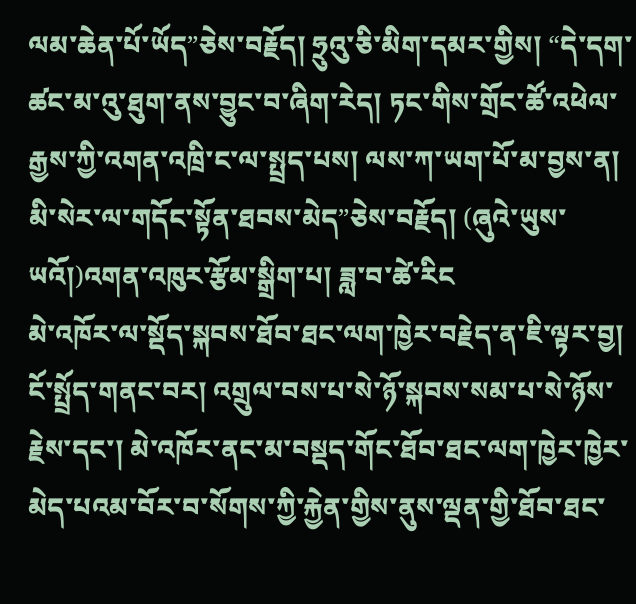ལམ་ཆེན་པོ་ཡོད”ཅེས་བརྗོད། ཧྲུའུ་ཅི་མིག་དམར་གྱིས། “དེ་དག་ཚང་མ་འུ་ཐུག་ནས་བྱུང་བ་ཞིག་རེད། ཏང་གིས་གྲོང་ཚོ་འཕེལ་རྒྱས་ཀྱི་འགན་འཁྲི་ང་ལ་སྤྲད་པས། ལས་ཀ་ཡག་པོ་མ་བྱས་ན། མི་སེར་ལ་གདོང་སྟོན་ཐབས་མེད”ཅེས་བརྗོད། (ཞུའེ་ཡུས་ཡའོ།)འགན་འཁུར་རྩོམ་སྒྲིག་པ། ཟླ་བ་ཚེ་རིང
མེ་འཁོར་ལ་སྡོད་སྐབས་ཐོབ་ཐང་ལག་ཁྱེར་བརྗེད་ན་ཇི་ལྟར་བྱ།
ངོ་སྤྲོད་གནང་བར། འགྲུལ་བས་པ་སེ་ཉོ་སྐབས་སམ་པ་སེ་ཉོས་རྗེས་དང་། མེ་འཁོར་ནང་མ་བསྡད་གོང་ཐོབ་ཐང་ལག་ཁྱེར་ཁྱེར་མེད་པའམ་བོར་བ་སོགས་ཀྱི་རྐྱེན་གྱིས་ནུས་ལྡན་གྱི་ཐོབ་ཐང་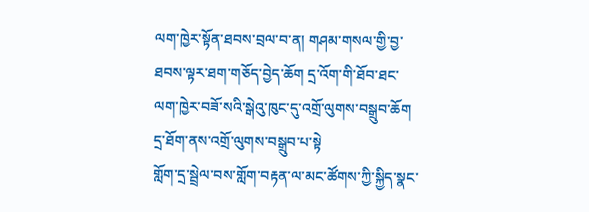ལག་ཁྱེར་སྟོན་ཐབས་བྲལ་བ་ན། གཤམ་གསལ་གྱི་བྱ་ཐབས་ལྟར་ཐག་གཅོད་བྱེད་ཆོག དྲ་འོག་གི་ཐོབ་ཐང་ལག་ཁྱེར་བཟོ་སའི་སྒེའུ་ཁུང་དུ་འགྲོ་ལུགས་བསྒྲུབ་ཆོག དྲ་ཐོག་ནས་འགྲོ་ལུགས་བསྒྲུབ་པ་སྟེ
གློག་དྲ་སྦྲེལ་བས་གློག་བརྟན་ལ་མང་ཚོགས་ཀྱི་སྐྱིད་སྣང་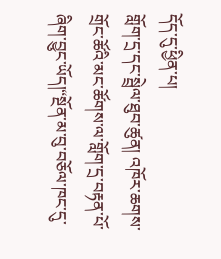དོད་དུ་ཕྱིན་པ།
གློག་དྲ་དང་སྦྲེལ་ཐུབ་ཚུན། འཁོར་ཆགས་གྲོང་ཚོའི་མང་ཚོགས་ལ་གློག་དྲ་བརྟན་པོ་ཞིག་བྱུང་ཡོད།“སྔོན་མ་བུ་བཅོལ་ཁང་དུ་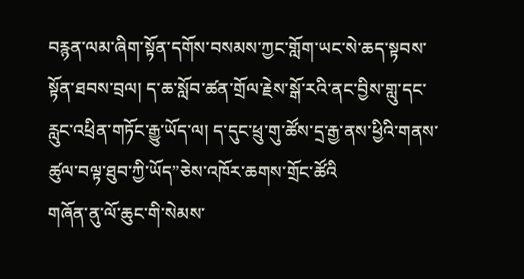བརྙན་ལམ་ཞིག་སྟོན་དགོས་བསམས་ཀྱང་གློག་ཡང་སེ་ཆད་སྟབས་སྟོན་ཐབས་བྲལ། ད་ཆ་སློབ་ཚན་གྲོལ་རྗེས་སྒོ་རའི་ནང་བྱིས་གླུ་དང་རླུང་འཕྲིན་གཏོང་རྒྱུ་ཡོད་ལ། ད་དུང་ཕྲུ་གུ་ཚོས་དྲ་རྒྱ་ནས་ཕྱིའི་གནས་ཚུལ་བལྟ་ཐུབ་ཀྱི་ཡོད”ཅེས་འཁོར་ཆགས་གྲོང་ཚོའི
གཞོན་ནུ་ལོ་ཆུང་གི་སེམས་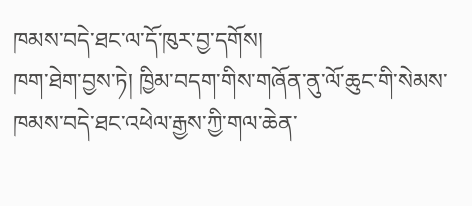ཁམས་བདེ་ཐང་ལ་དོ་ཁུར་བྱ་དགོས།
ཁག་ཐེག་བྱས་ཏེ། ཁྱིམ་བདག་གིས་གཞོན་ནུ་ལོ་ཆུང་གི་སེམས་ཁམས་བདེ་ཐང་འཕེལ་རྒྱས་ཀྱི་གལ་ཆེན་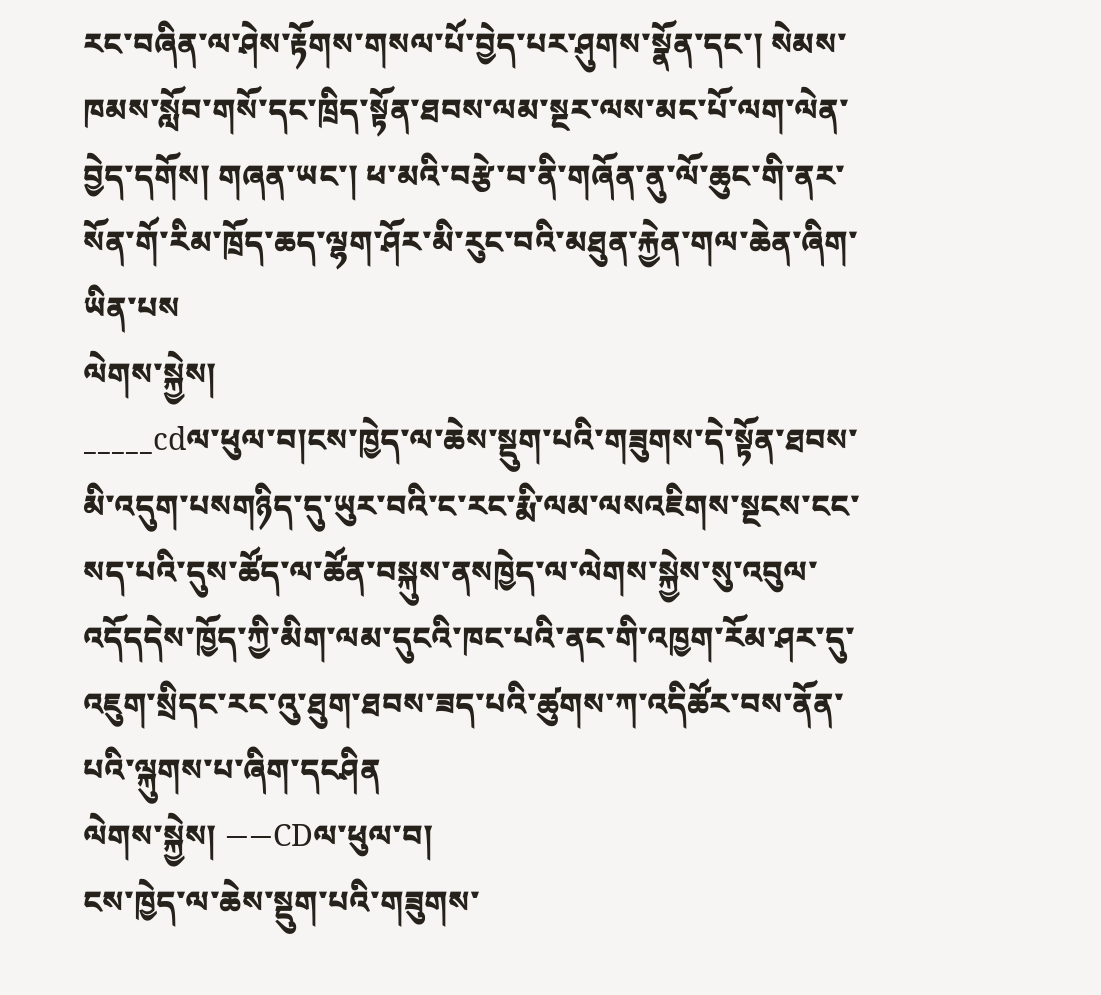རང་བཞིན་ལ་ཤེས་རྟོགས་གསལ་པོ་བྱེད་པར་ཤུགས་སྣོན་དང་། སེམས་ཁམས་སློབ་གསོ་དང་ཁྲིད་སྟོན་ཐབས་ལམ་སྔར་ལས་མང་པོ་ལག་ལེན་བྱེད་དགོས། གཞན་ཡང་། ཕ་མའི་བརྩེ་བ་ནི་གཞོན་ནུ་ལོ་ཆུང་གི་ནར་སོན་གོ་རིམ་ཁྲོད་ཆད་ལྷག་ཤོར་མི་རུང་བའི་མཐུན་རྐྱེན་གལ་ཆེན་ཞིག་ཡིན་པས
ལེགས་སྐྱེས།
_____cdལ་ཕུལ་བ།ངས་ཁྱེད་ལ་ཆེས་སྡུག་པའི་གཟུགས་དེ་སྟོན་ཐབས་མི་འདུག་པསགཉིད་དུ་ཡུར་བའི་ང་རང་རྨི་ལམ་ལསའཇིགས་སྔངས་ངང་སད་པའི་དུས་ཚོད་ལ་ཚོན་བསྐུས་ནསཁྱེད་ལ་ལེགས་སྐྱེས་སུ་འབུལ་འདོདདེས་ཁྱོད་ཀྱི་མིག་ལམ་དུངའི་ཁང་པའི་ནང་གི་འཁྱག་རོམ་ཤར་དུ་འཇུག་སྲིདང་རང་འུ་ཐུག་ཐབས་ཟད་པའི་ཚུགས་ཀ་འདིཚོར་བས་ནོན་པའི་ལྐུགས་པ་ཞིག་དངཤིན
ལེགས་སྐྱེས། ——CDལ་ཕུལ་བ།
ངས་ཁྱེད་ལ་ཆེས་སྡུག་པའི་གཟུགས་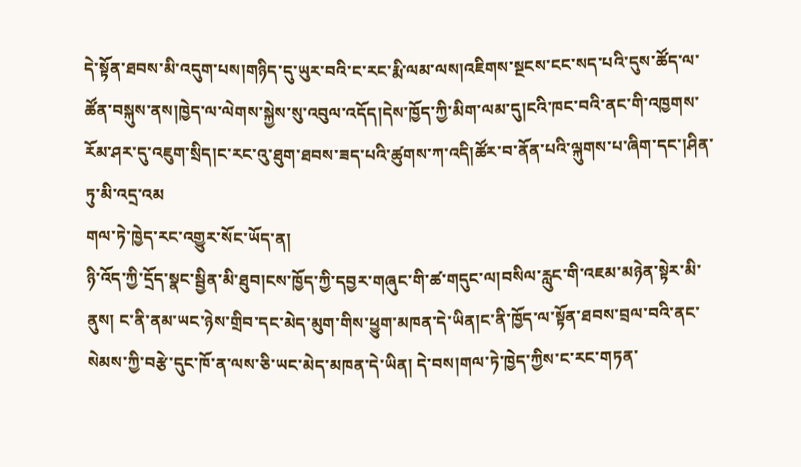དེ་སྟོན་ཐབས་མི་འདུག་པས།གཉིད་དུ་ཡུར་བའི་ང་རང་རྨི་ལམ་ལས།འཇིགས་སྔངས་ངང་སད་པའི་དུས་ཚོད་ལ་ཚོན་བསྐུས་ནས།ཁྱེད་ལ་ལེགས་སྐྱེས་སུ་འབུལ་འདོད།དེས་ཁྱོད་ཀྱི་མིག་ལམ་དུ།ངའི་ཁང་བའི་ནང་གི་འཁྱགས་རོམ་ཤར་དུ་འཇུག་སྲིད།ང་རང་འུ་ཐུག་ཐབས་ཟད་པའི་ཚུགས་ཀ་འདི།ཚོར་བ་ནོན་པའི་ལྐུགས་པ་ཞིག་དང་།ཤིན་ཏུ་མི་འདྲ་འམ
གལ་ཏེ་ཁྱེད་རང་འགྱུར་སོང་ཡོད་ན།
ཉི་འོད་ཀྱི་དྲོད་སྣང་སྦྱིན་མི་ཐུབ།ངས་ཁྱོད་ཀྱི་དབྱར་གཞུང་གི་ཚ་གདུང་ལ།བསིལ་རླུང་གི་འཇམ་མཉེན་སྟེར་མི་ནུས། ང་ནི་ནམ་ཡང་ཉེས་གྲིབ་དང་མེད་མུག་གིས་ཕྱུག་མཁན་དེ་ཡིན།ང་ནི་ཁྱོད་ལ་སྟོན་ཐབས་བྲལ་བའི་ནང་སེམས་ཀྱི་བརྩེ་དུང་ཁོ་ན་ལས་ཅི་ཡང་མེད་མཁན་དེ་ཡིན། དེ་བས།གལ་ཏེ་ཁྱེད་ཀྱིས་ང་རང་གཏན་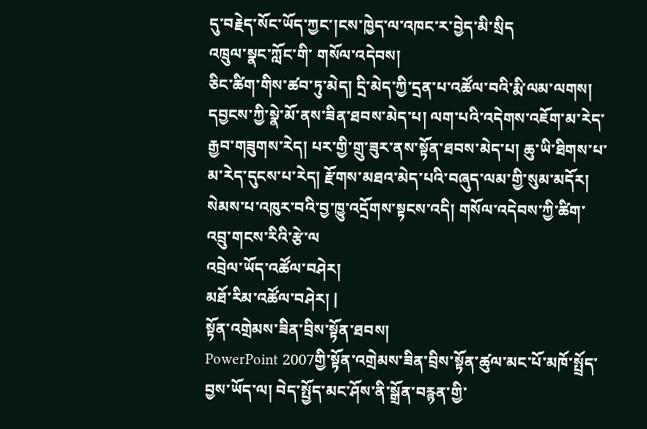དུ་བརྗེད་སོང་ཡོད་ཀྱང་།ངས་ཁྱེད་ལ་འཁང་ར་བྱེད་མི་སྲིད
འཁྲུལ་སྣང་ཀློང་གི་ གསོལ་འདེབས།
ཅིང་ཚིག་གིས་ཚབ་ཏུ་མེད། དྲི་མེད་ཀྱི་དྲན་པ་འཚོལ་བའི་རྨི་ལམ་ལགས། དབྱངས་ཀྱི་སྣེ་མོ་ནས་ཟིན་ཐབས་མེད་པ། ལག་པའི་འདེགས་འཇོག་མ་རེད་རྒྱབ་གཟུགས་རེད། པར་གྱི་གྲུ་ཟུར་ནས་སྟོན་ཐབས་མེད་པ། ཆུ་ཡི་ཐིགས་པ་མ་རེད་དུངས་པ་རེད། རྫོགས་མཐའ་མེད་པའི་བཞུད་ལམ་གྱི་སུམ་མདོར། སེམས་པ་འཁུར་བའི་བྱ་ཁྱུ་འདྲོགས་སྟངས་འདི། གསོལ་འདེབས་ཀྱི་ཚིག་འབྲུ་གངས་རིའི་རྩེ་ལ
འབྲེལ་ཡོད་འཚོལ་བཤེར།
མཐོ་རིམ་འཚོལ་བཤེར། |
སྟོན་འགྲེམས་ཟིན་བྲིས་སྟོན་ཐབས།
PowerPoint 2007གྱི་སྟོན་འགྲེམས་ཟིན་བྲིས་སྟོན་ཚུལ་མང་པོ་མཁོ་སྤྲོད་བྱས་ཡོད་ལ། བེད་སྤྱོད་མང་ཤོས་ནི་སྒྲོན་བརྙན་གྱི་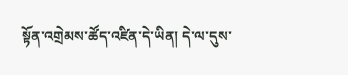སྟོན་འགྲེམས་ཚོད་འཛིན་དེ་ཡིན། དེ་ལ་དུས་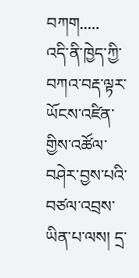བཀག.....
འདི་ནི་ཁྱེད་ཀྱི་བཀའ་བརྡ་ལྟར་ཡོངས་འཛིན་གྱིས་འཚོལ་བཤེར་བྱས་པའི་བཙལ་འབྲས་ཡིན་པ་ལས། དྲ་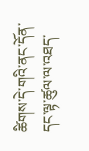ཚིགས་དེ་གའི་ནང་དོན་དང་ལྟ་ཚུལ་ལ་འཐད་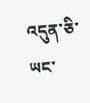འདུན་ཅི་ཡང་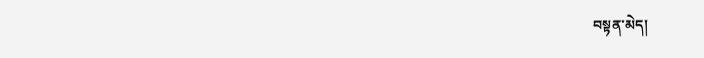བསྟན་མེད།